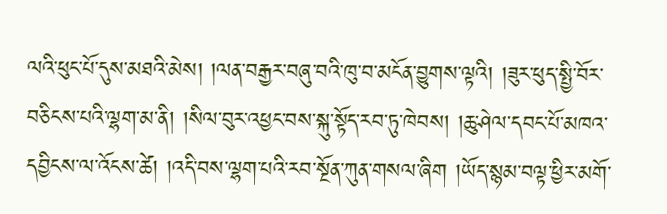ལའི་ཕུང་པོ་དུས་མཐའི་མེས། །ལན་བརྒྱར་བཞུ་བའི་ཁུ་བ་མངོན་བྱུགས་ལྟའི། །ཟུར་ཕུད་སྤྱི་བོར་བཅིངས་པའི་ལྷག་མ་ནི། །སིལ་བུར་འཕྱང་བས་སྐུ་སྟོད་རབ་ཏུ་ཁེབས། །ཆུ་ཤེལ་དབང་པོ་མཁའ་དབྱིངས་ལ་འོངས་ཚེ། །འདི་བས་ལྷག་པའི་རབ་སྔོན་ཀུན་གསལ་ཞིག །ཡོད་སྙམ་བལྟ་ཕྱིར་མགོ་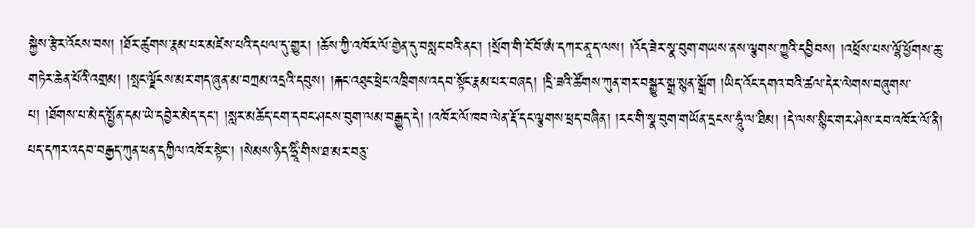སྐྱེས་རྩེར་འོངས་བས། །ཐོར་ཚུགས་རྣམ་པར་མཛེས་པའི་དཔལ་དུ་གྱུར། །ཆོས་ཀྱི་འཁོར་ལོ་གྱེན་དུ་བསླང་བའི་ནང་། །སྲོག་གི་ངོ་བོ་ཨཾ་དཀར་ནཱ་ད་ལས། །འོད་ཟེར་སྣ་བུག་གཡས་ནས་ལྕགས་ཀྱུའི་དབྱིབས། །འཕྲོས་པས་ལྷོ་ཕྱོགས་ཆུ་གཏེར་ཆེན་པོའི་འགྲམ། །སྤང་ལྗོངས་མར་གད་ཞུན་མ་བཀྲམ་འདྲའི་དབུས། །རྐང་འཐུང་ཕྲེང་འཁྲིགས་འདབ་སྟོང་རྣམ་པར་བཞད། །དྲི་ཟའི་ཚོགས་ཀུན་གར་བསྒྱུར་སྒྲ་སྙན་སྒྲོག །ཡིད་འོང་དགའ་བའི་ཚལ་དེར་ལེགས་བཞུགས་པ། །ཐོགས་པ་མེད་སྤྱོན་དམ་ཡེ་དབྱེར་མེད་དང་། །སླར་མཆོད་ངག་དབང་ཤངས་བུག་ལམ་བརྒྱུད་དེ། །འཁོར་ལོ་ཁབ་ལེན་རྡོ་དང་ལྕགས་ཕྲད་བཞིན། །རང་གི་སྣ་བུག་གཡོན་དྲངས་ཧཱུཾ་ལ་ཐིམ། །དེ་ལས་སྙིང་གར་ཤེས་རབ་འཁོར་ལོ་ནི། པད་དཀར་འདབ་བརྒྱད་ཀུན་ཕན་དཀྱིལ་འཁོར་སྟེང་། །སེམས་ཉིད་ཧྲཱིཾ་གིས་ཐ་མར་བཅུ་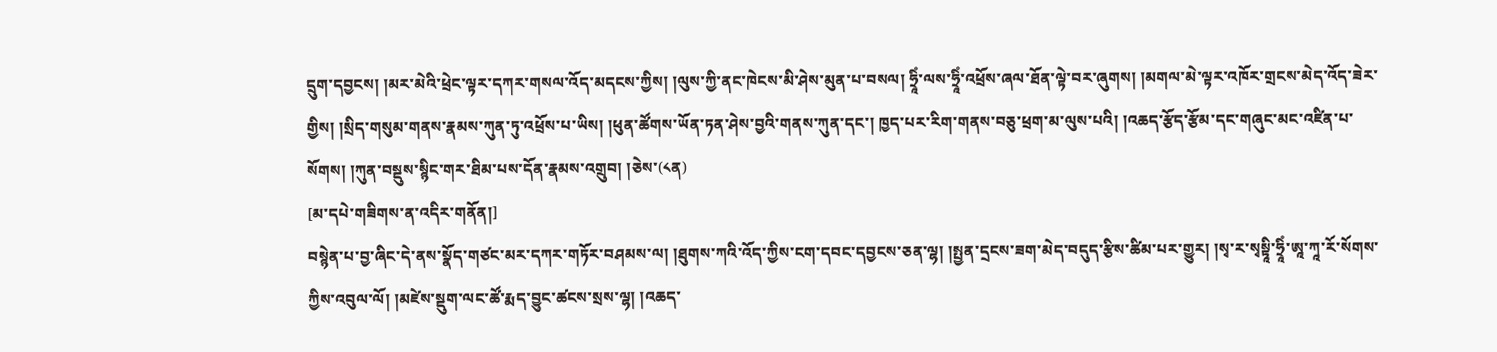དྲུག་དབྱངས། །མར་མེའི་ཕྲེང་ལྟར་དཀར་གསལ་འོད་མདངས་ཀྱིས། །ལུས་ཀྱི་ནང་ཁེངས་མི་ཤེས་མུན་པ་བསལ། ཧྲཱིཾ་ལས་ཧྲཱིཾ་འཕྲོས་ཞལ་ཐོན་ལྟེ་བར་ཞུགས། །མགལ་མེ་ལྟར་འཁོར་གྲངས་མེད་འོད་ཟེར་གྱིས། །སྲིད་གསུམ་གནས་རྣམས་ཀུན་ཏུ་འཕྲོས་པ་ཡིས། །ཕུན་ཚོགས་ཡོན་ཏན་ཤེས་བྱའི་གནས་ཀུན་དང་། ཁྱད་པར་རིག་གནས་བཅུ་ཕྲག་མ་ལུས་པའི། །འཆད་རྩོད་རྩོམ་དང་གཞུང་མང་འཛིན་པ་སོགས། །ཀུན་བསྡུས་སྙིང་གར་ཐིམ་པས་དོན་རྣམས་འགྲུབ། །ཅེས་(༨ན)
[མ་དཔེ་གཟིགས་ན་འདིར་གནོན།]
བསྙེན་པ་བྱ་ཞིང་དེ་ནས་སྣོད་གཙང་མར་དཀར་གཏོར་བཤམས་ལ། །ཐུགས་ཀའི་འོད་ཀྱིས་ངག་དབང་དབྱངས་ཅན་ལྷ། །སྤྱན་དྲངས་ཟག་མེད་བདུད་རྩིས་ཚིམ་པར་གྱུར། །སྭ་ར་སྭསྟཱི་ཧྲཱིཾ་ཨཱ་ཀཱ་རོ་སོགས་ཀྱིས་འབུལ་ལོ། །མཛེས་སྡུག་ལང་ཚོ་རྨད་བྱུང་ཚངས་སྲས་ལྷ། །འཆད་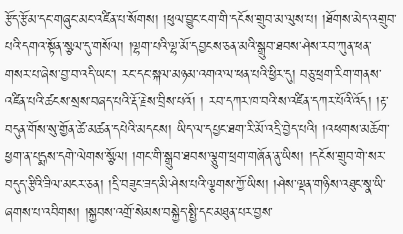རྩོད་རྩོམ་དང་གཞུང་མང་འཛིན་པ་སོགས། །ཕུལ་བྱུང་ངག་གི་དངོས་གྲུབ་མ་ལུས་པ། །ཐོགས་མེད་འགྲུབ་པའི་དགའ་སྟོན་སྩལ་དུ་གསོལ། །ལྷག་པའི་ལྷ་མོ་དབྱངས་ཅན་མའི་སྒྲུབ་ཐབས་ཤེས་རབ་ཀུན་ཕན་གསར་པ་ཞེས་བྱ་བ་འདི་ཡང་། རང་དང་སྐལ་མཉམ་འགའ་ལ་ཕན་པའི་ཕྱིར་དུ། བཅུ་ཕྲག་རིག་གནས་འཛིན་པའི་ཚངས་སྲས་བཞད་པའི་རྡོ་རྗེས་བྲིས་པའོ། ། རབ་དཀར་ཁ་བའི་ས་འཛིན་དཀར་པོའི་འོད། །རྟ་བདུན་གོས་སུ་གྱོན་ཚེ་མཚན་དཔེའི་མདངས། ཡིད་ལ་དཔྱང་ཐག་རི་མོ་འདྲི་བྱེད་པའི། །འཕགས་མཆོག་ཕྱག་ན་པདྨས་དགེ་ལེགས་སྩོལ། །གང་གི་སྒྲུབ་ཐབས་ལྕུག་ཕྲག་གཞོན་ནུ་ཡིས། །དངོས་གྲུབ་གེ་སར་བདུད་རྩིའི་ཟིལ་མངར་ཅན། །དྲི་བཟུང་ཟད་མི་ཤེས་པའི་ལྕགས་ཀྱོ་ཡིས། །ཤེས་ལྡན་གཉིས་འཐུང་སྣ་ཡི་ཞགས་པ་འབིགས། །སྐྱབས་འགྲོ་སེམས་བསྐྱེད་སྤྱི་དང་མཐུན་པར་བྱས་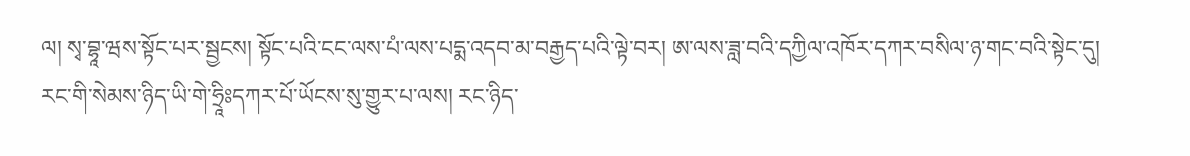ལ། སྭ་བྷཱ་ཝས་སྟོང་པར་སྦྱངས། སྟོང་པའི་ངང་ལས་པཾ་ལས་པདྨ་འདབ་མ་བརྒྱད་པའི་ལྟེ་བར། ཨ་ལས་ཟླ་བའི་དཀྱིལ་འཁོར་དཀར་བསིལ་ཉ་གང་བའི་སྟེང་དུ། རང་གི་སེམས་ཉིད་ཡི་གེ་ཧྲཱིཿདཀར་པོ་ཡོངས་སུ་གྱུར་པ་ལས། རང་ཉིད་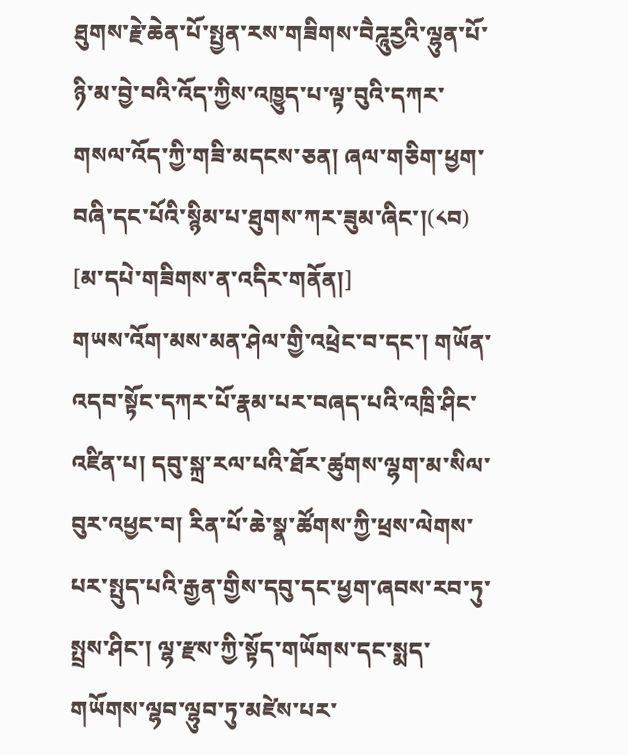ཐུགས་རྗེ་ཆེན་པོ་སྤྱན་རས་གཟིགས་བཻཌཱུརྱའི་ལྷུན་པོ་ཉི་མ་བྱེ་བའི་འོད་ཀྱིས་འཁྱུད་པ་ལྟ་བུའི་དཀར་གསལ་འོད་ཀྱི་གཟི་མདངས་ཅན། ཞལ་གཅིག་ཕྱག་བཞི་དང་པོའི་སྙིམ་པ་ཐུགས་ཀར་ཟུམ་ཞིང་།(༨བ)
[མ་དཔེ་གཟིགས་ན་འདིར་གནོན།]
གཡས་འོག་མས་མན་ཤེལ་གྱི་འཕྲེང་བ་དང་། གཡོན་འདབ་སྟོང་དཀར་པོ་རྣམ་པར་བཞད་པའི་འཁྲི་ཤིང་འཛིན་པ། དབུ་སྐྲ་རལ་པའི་ཐོར་ཚུགས་ལྷག་མ་སིལ་བུར་འཕྱང་བ། རིན་པོ་ཆེ་སྣ་ཚོགས་ཀྱི་ཕྲས་ལེགས་པར་སྤུད་པའི་རྒྱན་གྱིས་དབུ་དང་ཕྱག་ཞབས་རབ་ཏུ་སྤྲས་ཤིང་། ལྷ་རྫས་ཀྱི་སྟོད་གཡོགས་དང་སྨད་གཡོགས་ལྷབ་ལྷུབ་ཏུ་མཛེས་པར་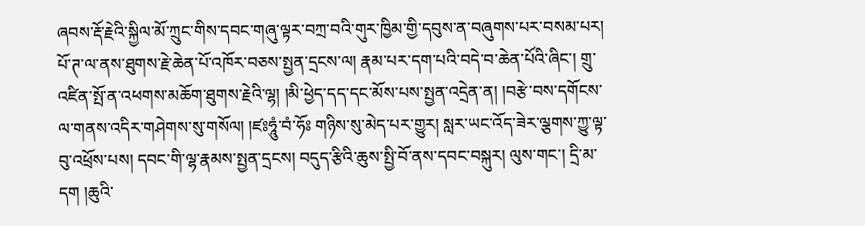ཞབས་རྡོ་རྗེའི་སྐྱིལ་མོ་ཀྲུང་གིས་དབང་གཞུ་ལྟར་བཀྲ་བའི་གུར་ཁྱིམ་གྱི་དབུས་ན་བཞུགས་པར་བསམ་པར། པོ་ཊ་ལ་ནས་ཐུགས་རྗེ་ཆེན་པོ་འཁོར་བཅས་སྤྱན་དྲངས་ལ། རྣམ་པར་དག་པའི་བདེ་བ་ཆེན་པོའི་ཞིང་། གྲུ་འཛིན་སྤོ་ན་འཕགས་མཆོག་ཐུགས་རྗེའི་ལྷ། །མི་ཕྱེད་དད་དང་མོས་པས་སྤྱན་འདྲེན་ན། །བརྩེ་བས་དགོངས་ལ་གནས་འདིར་གཤེགས་སུ་གསོལ། །ཛཿཧཱུཾ་བཾ་ཧོཿ གཉིས་སུ་མེད་པར་གྱུར། སླར་ཡང་འོད་ཟེར་ལྕགས་ཀྱུ་ལྟ་བུ་འཕྲོས་པས། དབང་གི་ལྷ་རྣམས་སྤྱན་དྲངས། བདུད་རྩིའི་ཆུས་སྤྱི་བོ་ནས་དབང་བསྐུར། ལུས་གང་། དྲི་མ་དག །ཆུའི་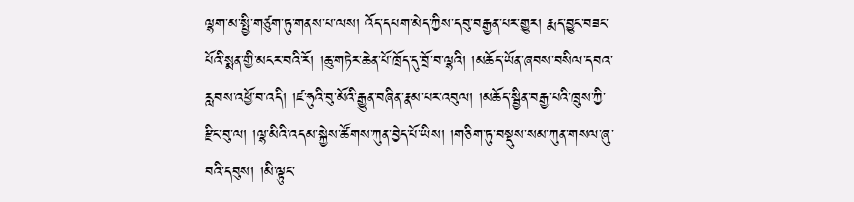ལྷག་མ་སྤྱི་གཙུག་ཏུ་གནས་པ་ལས། འོད་དཔག་མེད་ཀྱིས་དབུ་བརྒྱན་པར་གྱུར། རྨད་བྱུང་བཟང་པོའི་སྨན་གྱི་མངར་བའི་རོ། །ཆུ་གཏེར་ཆེན་པོ་ཁྲོད་དུ་བྲོ་བ་ལྷའི། །མཆོད་ཡོན་ཞབས་བསིལ་དབའ་རླབས་འཕྱོ་བ་འདི། །ཛ་ཧུའི་བུ་མོའི་རྒྱུན་བཞིན་རྣམ་པར་འབུལ། །མཆོད་སྦྱིན་བརྒྱ་པའི་ཁྲུས་ཀྱི་རྫིང་བུ་ལ། །ལྷ་མིའི་འདམ་སྐྱེས་ཚོགས་ཀུན་བྱེད་པོ་ཡིས། །གཅིག་ཏུ་བསྡུས་སམ་ཀུན་གསལ་ཞུ་བའི་དབུས། །མི་ལྟུང་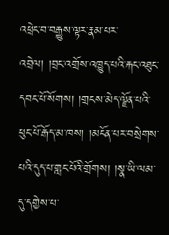འཕྲེང་བ་བརྒྱུས་ལྟར་རྣམ་པར་འབྲེལ། །བྲང་འགྲོས་འཁྱུད་པའི་རྐང་འཐུང་དབང་པོ་སོགས། །གྲངས་མེད་ལྗོན་པའི་ཕུང་པོ་རྒོད་མ་ཁས། །མངོན་པར་བསྲེགས་པའི་དུད་པ་གླང་པོའི་གྲོགས། །སྣ་ཡི་ལམ་དུ་དགྱེས་པ་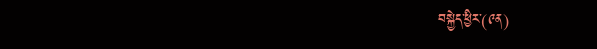བསྐྱེད་ཕྱིར་(༩ན)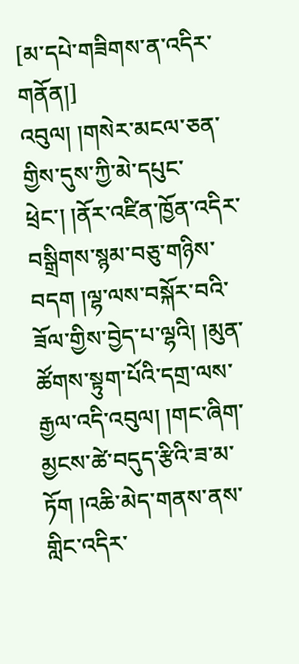[མ་དཔེ་གཟིགས་ན་འདིར་གནོན།]
འབུལ། །གསེར་མངལ་ཅན་གྱིས་དུས་ཀྱི་མེ་དཔུང་ཕྲེང་། །ནོར་འཛིན་ཁྱོན་འདིར་བསྒྲིགས་སྙམ་བཅུ་གཉིས་བདག །ལྷ་ལས་བསྐོར་བའི་ཟོལ་གྱིས་བྱེད་པ་ལྷའི། །མུན་ཚོགས་སྟུག་པོའི་དགྲ་ལས་རྒྱལ་འདི་འབུལ། །གང་ཞིག་མྱངས་ཚེ་བདུད་རྩིའི་ཟ་མ་ཏོག །འཆི་མེད་གནས་ནས་གླིང་འདིར་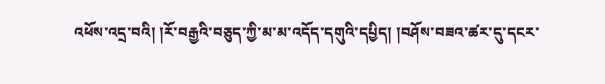འཕོས་འདྲ་བའི། །རོ་བརྒྱའི་བཅུད་ཀྱི་མ་མ་འདོད་དགུའི་དཔྱིད། །བཤོས་བཟའ་ཚར་དུ་དངར་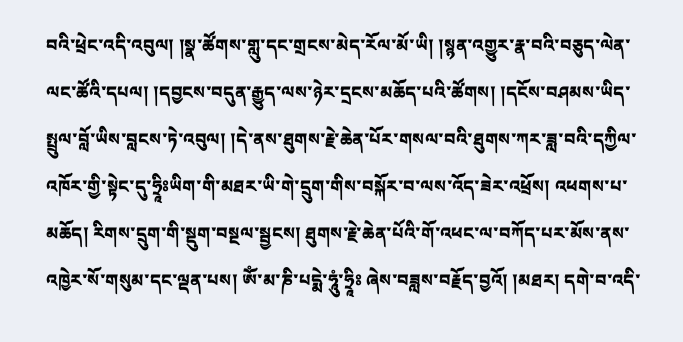བའི་ཕྲེང་འདི་འབུལ། །སྣ་ཚོགས་གླུ་དང་གྲངས་མེད་རོལ་མོ་ཡི། །སྙན་འགྱུར་རྣ་བའི་བཅུད་ལེན་ལང་ཚོའི་དཔལ། །དབྱངས་བདུན་རྒྱུད་ལས་ཉེར་དྲངས་མཆོད་པའི་ཚོགས། །དངོས་བཤམས་ཡིད་སྤྲུལ་བློ་ཡིས་བླངས་ཏེ་འབུལ། །དེ་ནས་ཐུགས་རྗེ་ཆེན་པོར་གསལ་བའི་ཐུགས་ཀར་ཟླ་བའི་དཀྱིལ་འཁོར་གྱི་སྟེང་དུ་ཧྲཱིཿཡིག་གི་མཐར་ཡི་གེ་དྲུག་གིས་བསྐོར་བ་ལས་འོད་ཟེར་འཕྲོས། འཕགས་པ་མཆོད། རིགས་དྲུག་གི་སྡུག་བསྔལ་སྦྱངས། ཐུགས་རྗེ་ཆེན་པོའི་གོ་འཕང་ལ་བཀོད་པར་མོས་ནས་འཁྱེར་སོ་གསུམ་དང་ལྡན་པས། ཨོཾ་མ་ཎི་པདྨེ་ཧཱུཾ་ཧྲཱིཿ ཞེས་བཟླས་བརྗོད་བྱའོ། །མཐར། དགེ་བ་འདི་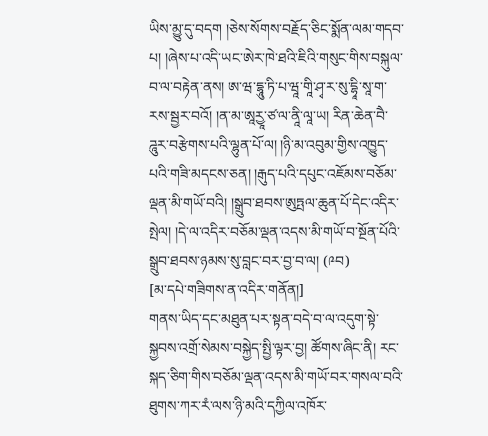ཡིས་མྱུ་དུ་བདག །ཅེས་སོགས་བརྗོད་ཅིང་སྨོན་ལམ་གདབ་པ། །ཞེས་པ་འདི་ཡང་ཨེར་ཁེ་ཐའི་ཇིའི་གསུང་གིས་བསྐུལ་བ་ལ་བརྟེན་ནས། ཨ་ཝ་དྷཱུ་ཏི་པ་ཝཱ་གཱི་ཤྭ་ར་སུ་དྷཱི་སཱ་ག་རས་སྦྱར་བའོ། །ན་མ་ཨཱརྱཱ་ཙ་ལ་ནཱི་ལཱ་ཡ། རིན་ཆེན་བཻ་ཌཱུར་བརྩེགས་པའི་ལྷུན་པོ་ལ། །ཉི་མ་འབུམ་གྱིས་འཁྱུད་པའི་གཟི་མདངས་ཅན། །རྒུད་པའི་དཔུང་འཇོམས་བཅོམ་ལྡན་མི་གཡོ་བའི། །སྒྲུབ་ཐབས་ཨུཏྤལ་ཆུན་པོ་དེང་འདིར་སྤེལ། །དེ་ལ་འདིར་བཅོམ་ལྡན་འདས་མི་གཡོ་བ་སྔོན་པོའི་སྒྲུབ་ཐབས་ཉམས་སུ་བླང་བར་བྱ་བ་ལ། (༩བ)
[མ་དཔེ་གཟིགས་ན་འདིར་གནོན།]
གནས་ཡིད་དང་མཐུན་པར་སྟན་བདེ་བ་ལ་འདུག་སྟེ་སྐྱབས་འགྲོ་སེམས་བསྐྱེད་སྤྱི་ལྟར་བྱ། ཚོགས་ཞིང་ནི། རང་སྐད་ཅིག་གིས་བཅོམ་ལྡན་འདས་མི་གཡོ་བར་གསལ་བའི་ཐུགས་ཀར་རཾ་ལས་ཉི་མའི་དཀྱིལ་འཁོར་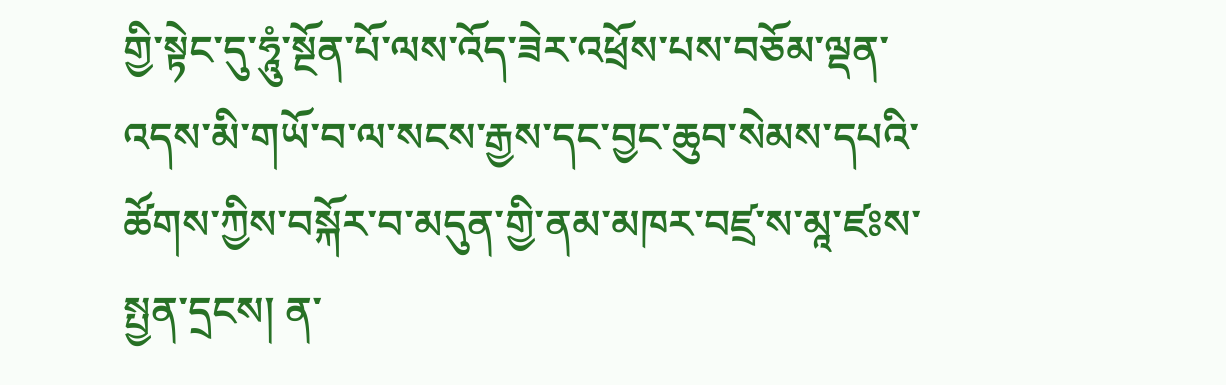གྱི་སྟེང་དུ་ཧཱུཾ་སྔོན་པོ་ལས་འོད་ཟེར་འཕྲོས་པས་བཅོམ་ལྡན་འདས་མི་གཡོ་བ་ལ་སངས་རྒྱས་དང་བྱང་ཆུབ་སེམས་དཔའི་ཚོགས་ཀྱིས་བསྐོར་བ་མདུན་གྱི་ནམ་མཁར་བཛྲ་ས་མཱ་ཛཿས་སྤྱན་དྲངས། ན་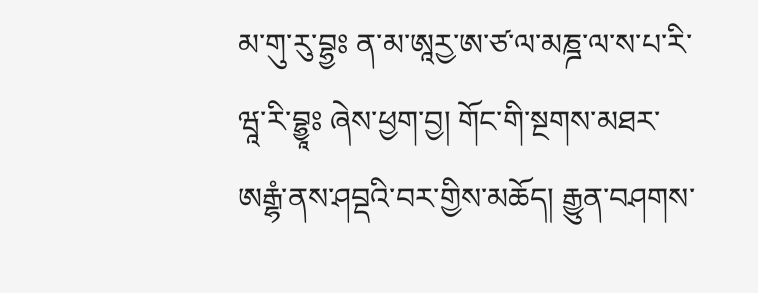མ་གུ་རུ་བྷྱཿ ན་མ་ཨཱརྱ་ཨ་ཙ་ལ་མཎྜ་ལ་ས་པ་རི་ཝཱ་རི་བྷྱཱཿ ཞེས་ཕྱག་བྱ། གོང་གི་སྔགས་མཐར་ཨརྒྷཾ་ནས་ཤབྡའི་བར་གྱིས་མཆོད། རྒྱུན་བཤགས་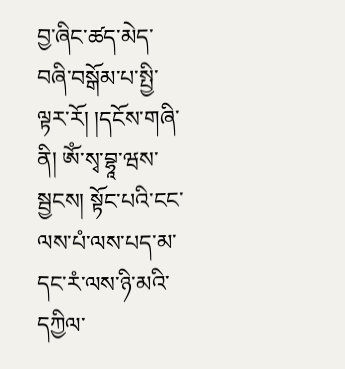བྱ་ཞིང་ཚད་མེད་བཞི་བསྒོམ་པ་སྤྱི་ལྟར་རོ། །དངོས་གཞི་ནི། ཨོཾ་སྭ་བྷཱ་ཝས་སྦྱངས། སྟོང་པའི་ངང་ལས་པཾ་ལས་པད་མ་དང་རཾ་ལས་ཉི་མའི་དཀྱིལ་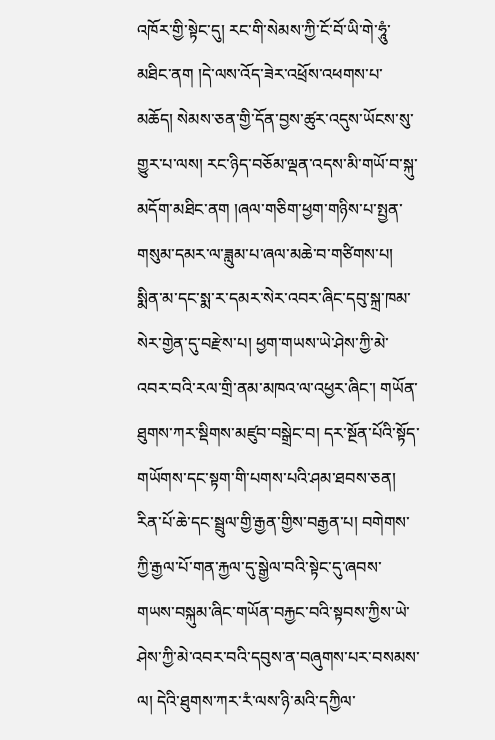འཁོར་གྱི་སྟེང་དུ། རང་གི་སེམས་ཀྱི་ངོ་བོ་ཡི་གེ་ཧཱུཾ་མཐིང་ནག །དེ་ལས་འོད་ཟེར་འཕྲོས་འཕགས་པ་མཆོད། སེམས་ཅན་གྱི་དོན་བྱས་ཚུར་འདུས་ཡོངས་སུ་གྱུར་པ་ལས། རང་ཉིད་བཅོམ་ལྡན་འདས་མི་གཡོ་བ་སྐུ་མདོག་མཐིང་ནག །ཞལ་གཅིག་ཕྱག་གཉིས་པ་སྤྱན་གསུམ་དམར་ལ་ཟླུམ་པ་ཞལ་མཆེ་བ་གཙིགས་པ། སྨིན་མ་དང་སྨ་ར་དམར་སེར་འབར་ཞིང་དབུ་སྐྲ་ཁམ་སེར་གྱེན་དུ་བརྫེས་པ། ཕྱག་གཡས་ཡེ་ཤེས་ཀྱི་མེ་འབར་བའི་རལ་གྲི་ནམ་མཁའ་ལ་འཕྱར་ཞིང་། གཡོན་ཐུགས་ཀར་སྡིགས་མཛུབ་བསྒྲེང་བ། དར་སྔོན་པོའི་སྟོད་གཡོགས་དང་སྟག་གི་པགས་པའི་ཤམ་ཐབས་ཅན། རིན་པོ་ཆེ་དང་སྦྲུལ་གྱི་རྒྱན་གྱིས་བརྒྱན་པ། བགེགས་ཀྱི་རྒྱལ་པོ་གན་རྐྱལ་དུ་སྒྱེལ་བའི་སྟེང་དུ་ཞབས་གཡས་བསྐུམ་ཞིང་གཡོན་བརྐྱང་བའི་སྟབས་ཀྱིས་ཡེ་ཤེས་ཀྱི་མེ་འབར་བའི་དབུས་ན་བཞུགས་པར་བསམས་ལ། དེའི་ཐུགས་ཀར་རཾ་ལས་ཉི་མའི་དཀྱིལ་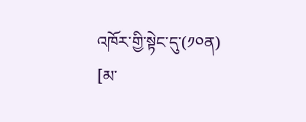འཁོར་གྱི་སྟེང་དུ་(༡༠ན)
[མ་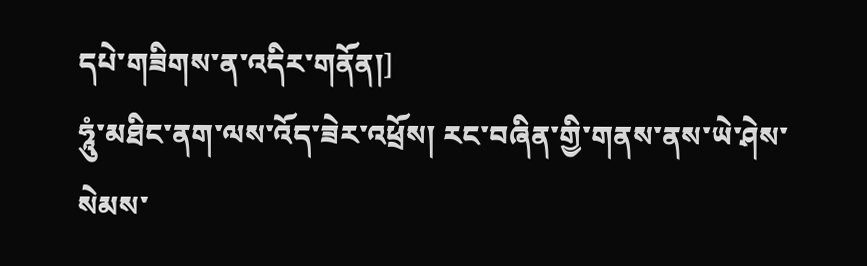དཔེ་གཟིགས་ན་འདིར་གནོན།]
ཧཱུཾ་མཐིང་ནག་ལས་འོད་ཟེར་འཕྲོས། རང་བཞིན་གྱི་གནས་ནས་ཡེ་ཤེས་སེམས་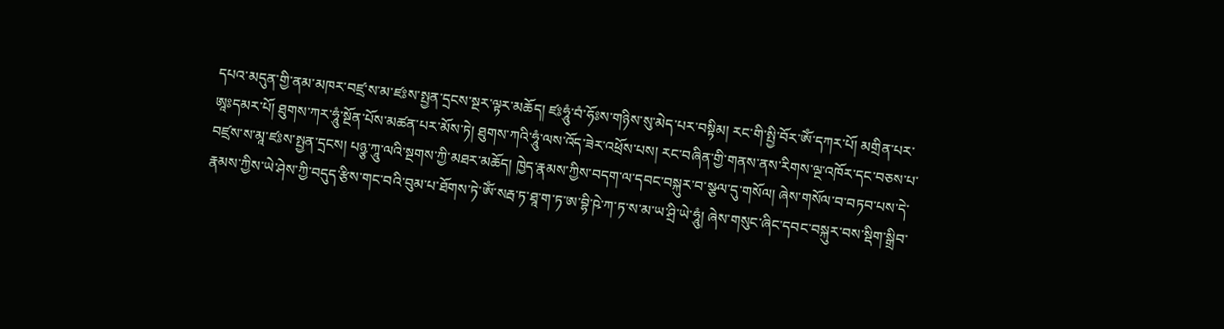དཔའ་མདུན་གྱི་ནམ་མཁར་བཛྲ་ས་མ་ཛཿས་སྤྱན་དྲངས་སྔར་ལྟར་མཆོད། ཛཿཧཱུཾ་བཾ་ཧོཿས་གཉིས་སུ་མེད་པར་བསྟིམ། རང་གི་སྤྱི་བོར་ཨོཾ་དཀར་པོ། མགྲིན་པར་ཨཱཿདམར་པོ། ཐུགས་ཀར་ཧཱུཾ་སྔོན་པོས་མཚན་པར་མོས་ཏེ། ཐུགས་ཀའི་ཧཱུཾ་ལས་འོད་ཟེར་འཕྲོས་པས། རང་བཞིན་གྱི་གནས་ནས་རིགས་ལྔ་འཁོར་དང་བཅས་པ་བཛྲས་ས་མཱ་ཛཿས་སྤྱན་དྲངས། པཉྩ་ཀཱུ་ལའི་སྔགས་ཀྱི་མཐར་མཆོད། ཁྱེད་རྣམས་ཀྱིས་བདག་ལ་དབང་བསྐུར་བ་སྩལ་དུ་གསོལ། ཞེས་གསོལ་བ་བཏབ་པས་དེ་རྣམས་ཀྱིས་ཡེ་ཤེས་ཀྱི་བདུད་རྩིས་གང་བའི་བུམ་པ་ཐོགས་ཏེ་ཨོཾ་སརྦ་ཏ་ཐཱ་ག་ཏ་ཨ་བྷི་ཥེ་ཀ་ཏ་ས་མ་ཡ་ཤྲི་ཡེ་ཧཱུཾ། ཞེས་གསུང་ཞིང་དབང་བསྐུར་བས་སྡིག་སྒྲིབ་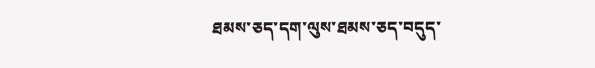ཐམས་ཅད་དག་ལུས་ཐམས་ཅད་བདུད་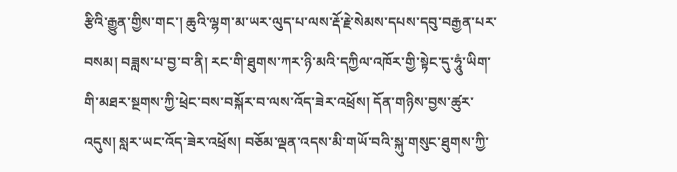རྩིའི་རྒྱུན་གྱིས་གང་། ཆུའི་ལྷག་མ་ཡར་ལུད་པ་ལས་རྡོ་རྗེ་སེམས་དཔས་དབུ་བརྒྱན་པར་བསམ། བཟླས་པ་བྱ་བ་ནི། རང་གི་ཐུགས་ཀར་ཉི་མའི་དཀྱིལ་འཁོར་གྱི་སྟེང་དུ་ཧཱུཾ་ཡིག་གི་མཐར་སྔགས་ཀྱི་ཕྲེང་བས་བསྐོར་བ་ལས་འོད་ཟེར་འཕྲོས། དོན་གཉིས་བྱས་ཚུར་འདུས། སླར་ཡང་འོད་ཟེར་འཕྲོས། བཅོམ་ལྡན་འདས་མི་གཡོ་བའི་སྐུ་གསུང་ཐུགས་ཀྱི་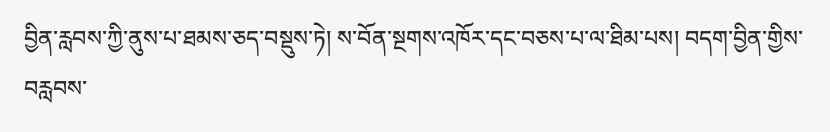བྱིན་རླབས་ཀྱི་ནུས་པ་ཐམས་ཅད་བསྡུས་ཏེ། ས་བོན་སྔགས་འཁོར་དང་བཅས་པ་ལ་ཐིམ་པས། བདག་བྱིན་གྱིས་བརླབས་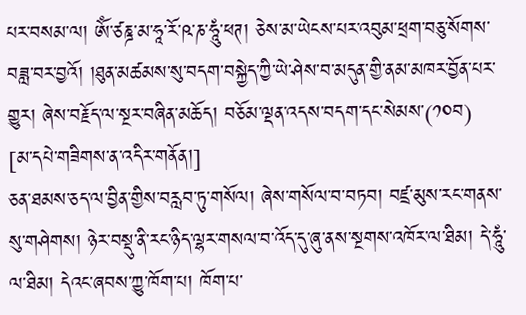པར་བསམ་ལ། ཨོཾ་ཙཎྜ་མ་ཧཱ་རོ་ཥ་ཎ་ཧཱུཾ་ཕཊ། ཅེས་མ་ཡེངས་པར་འབུམ་ཕྲག་བཅུ་སོགས་བཟླ་བར་བྱའོ། །ཐུན་མཚམས་སུ་བདག་བསྐྱེད་ཀྱི་ཡེ་ཤེས་བ་མདུན་གྱི་ནམ་མཁར་བྱོན་པར་གྱུར། ཞེས་བརྗོད་ལ་སྔར་བཞིན་མཆོད། བཅོམ་ལྡན་འདས་བདག་དང་སེམས་(༡༠བ)
[མ་དཔེ་གཟིགས་ན་འདིར་གནོན།]
ཅན་ཐམས་ཅད་ལ་བྱིན་གྱིས་བརླབ་ཏུ་གསོལ། ཞེས་གསོལ་བ་བཏབ། བཛྲ་མུས་རང་གནས་སུ་གཤེགས། ཉེར་བསྡུ་ནི་རང་ཉིད་ལྷར་གསལ་བ་འོད་དུ་ཞུ་ནས་སྔགས་འཁོར་ལ་ཐིམ། དེ་ཧཱུཾ་ལ་ཐིམ། དེའང་ཞབས་ཀྱུ་ཁོག་པ། ཁོག་པ་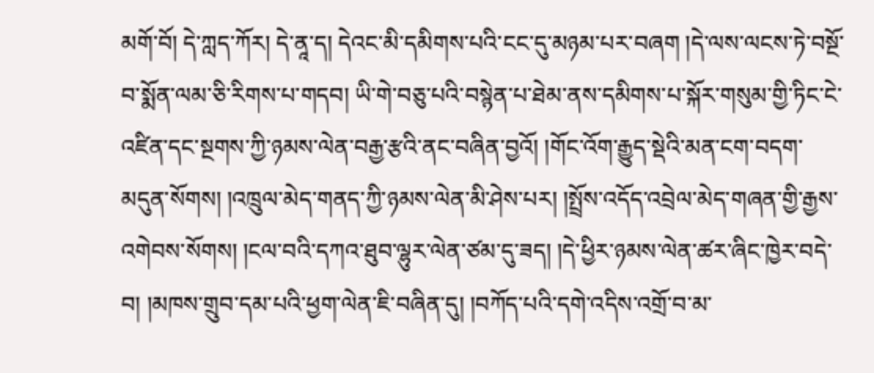མགོ་བོ། དེ་ཀླད་ཀོར། དེ་ནཱ་ད། དེའང་མི་དམིགས་པའི་ངང་དུ་མཉམ་པར་བཞག །དེ་ལས་ལངས་ཏེ་བསྔོ་བ་སྨོན་ལམ་ཅི་རིགས་པ་གདབ། ཡི་གེ་བཅུ་པའི་བསྙེན་པ་ཐེམ་ནས་དམིགས་པ་སྐོར་གསུམ་གྱི་ཏིང་ངེ་འཛིན་དང་སྔགས་ཀྱི་ཉམས་ལེན་བརྒྱ་རྩའི་ནང་བཞིན་བྱའོ། །གོང་འོག་རྒྱུད་སྡེའི་མན་ངག་བདག་མདུན་སོགས། །འཁྲུལ་མེད་གནད་ཀྱི་ཉམས་ལེན་མི་ཤེས་པར། །སྤྲོས་འདོད་འབྲེལ་མེད་གཞན་གྱི་རྒྱས་འགེབས་སོགས། །ངལ་བའི་དཀའ་ཐུབ་ལྷུར་ལེན་ཙམ་དུ་ཟད། །དེ་ཕྱིར་ཉམས་ལེན་ཚར་ཞིང་ཁྱེར་བདེ་བ། །མཁས་གྲུབ་དམ་པའི་ཕྱག་ལེན་ཇི་བཞིན་དུ། །བཀོད་པའི་དགེ་འདིས་འགྲོ་བ་མ་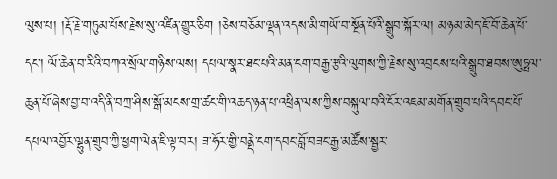ལུས་པ། །རྡོ་རྗེ་གཏུམ་པོས་རྗེས་སུ་འཛིན་གྱུར་ཅིག །ཅེས་བཅོམ་ལྡན་འདས་མི་གཡོ་བ་སྔོན་པོའི་སྒྲུབ་སྐོར་ལ། མཉམ་མེད་ཇོ་བོ་ཆེན་པོ་དང་། ལོ་ཆེན་བ་རིའི་བཀའ་སྲོལ་གཉིས་ལས། དཔལ་སྣར་ཐང་པའི་མན་ངག་བརྒྱ་རྩའི་ལུགས་ཀྱི་རྗེས་སུ་འབྲངས་པའི་སྒྲུབ་ཐབས་ཨུཏྤལ་ཆུན་པོ་ཞེས་བྱ་བ་འདི་ནི་བཀྲ་ཤིས་སྒོ་མངས་གྲ་ཚང་གི་འཆད་ཉན་པ་འཕྲིན་ལས་ཀྱིས་བསྐུལ་བའི་ངོར་འཇམ་མགོན་གྲུབ་པའི་དབང་པོ་དཔལ་འབྱོར་ལྷུན་གྲུབ་ཀྱི་ཕྱག་ལེན་ཇི་ལྟ་བར། ཟ་ཧོར་གྱི་བནྡེ་ངག་དབང་བློ་བཟང་རྒྱ་མཚོས་སྦྱར་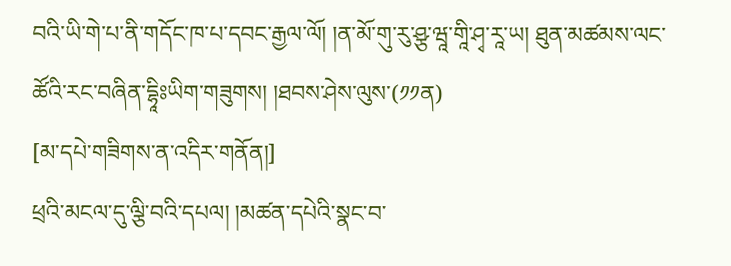བའི་ཡི་གེ་པ་ནི་གདོང་ཁ་པ་དབང་རྒྱལ་ལོ། །ན་མོ་གུ་རུ་ཤྩ་ཝཱ་གཱི་ཤྭ་རཱ་ཡ། ཐུན་མཚམས་ལང་ཚོའི་རང་བཞིན་དྷཱིཿཡིག་གཟུགས། །ཐབས་ཤེས་ལུས་(༡༡ན)
[མ་དཔེ་གཟིགས་ན་འདིར་གནོན།]
ཕྲའི་མངལ་དུ་ལྕི་བའི་དཔལ། །མཚན་དཔེའི་སྣང་བ་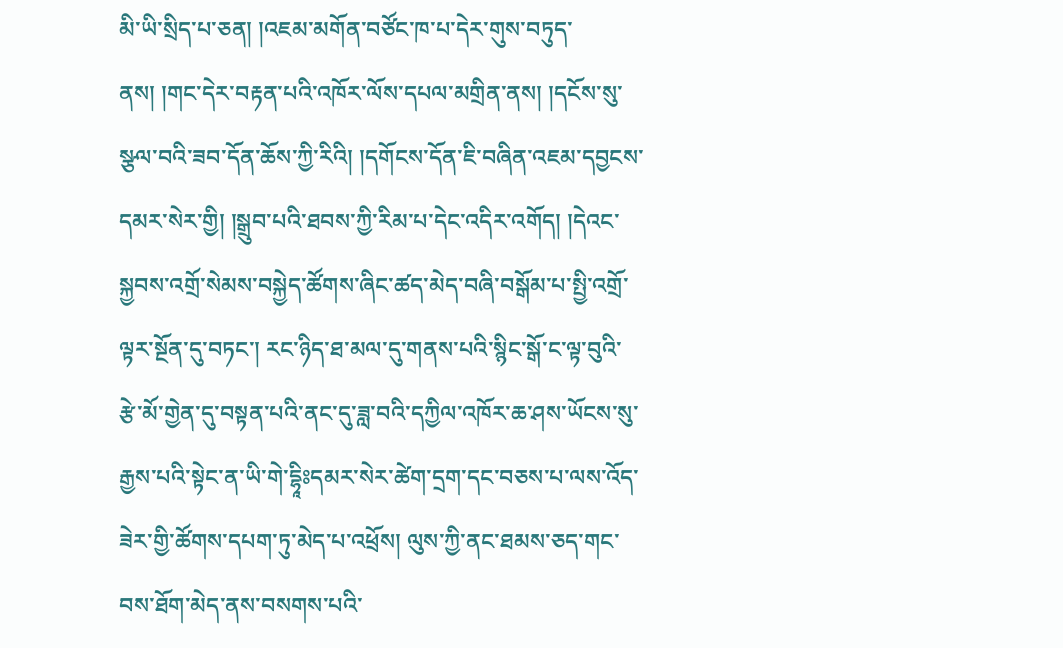མི་ཡི་སྲིད་པ་ཅན། །འཇམ་མགོན་བཙོང་ཁ་པ་དེར་གུས་བཏུད་ནས། །གང་དེར་བརྟན་པའི་འཁོར་ལོས་དཔལ་མགྲིན་ནས། །དངོས་སུ་སྩལ་བའི་ཟབ་དོན་ཆོས་ཀྱི་རིའི། །དགོངས་དོན་ཇི་བཞིན་འཇམ་དབྱངས་དམར་སེར་གྱི། །སྒྲུབ་པའི་ཐབས་ཀྱི་རིམ་པ་དེང་འདིར་འགོད། །དེའང་སྐྱབས་འགྲོ་སེམས་བསྐྱེད་ཚོགས་ཞིང་ཚད་མེད་བཞི་བསྒོམ་པ་སྤྱི་འགྲོ་ལྟར་སྔོན་དུ་བཏང་། རང་ཉིད་ཐ་མལ་དུ་གནས་པའི་སྙིང་སྒོ་ང་ལྟ་བུའི་རྩེ་མོ་གྱེན་དུ་བསྟན་པའི་ནང་དུ་ཟླ་བའི་དཀྱིལ་འཁོར་ཆ་ཤས་ཡོངས་སུ་རྒྱས་པའི་སྟེང་ན་ཡི་གེ་དྷཱིཿདམར་སེར་ཚེག་དྲག་དང་བཅས་པ་ལས་འོད་ཟེར་གྱི་ཚོགས་དཔག་ཏུ་མེད་པ་འཕྲོས། ལུས་ཀྱི་ནང་ཐམས་ཅད་གང་བས་ཐོག་མེད་ནས་བསགས་པའི་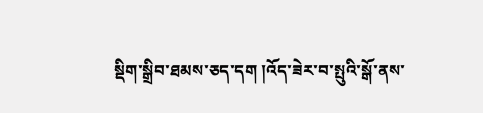སྡིག་སྒྲིབ་ཐམས་ཅད་དག །འོད་ཟེར་བ་སྤུའི་སྒོ་ནས་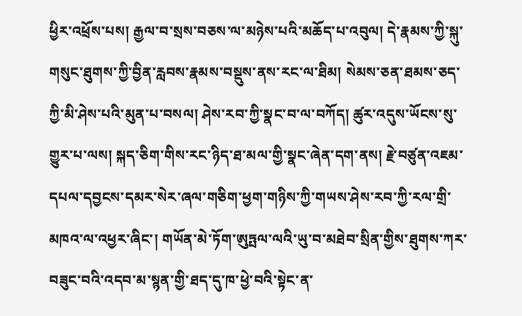ཕྱིར་འཕྲོས་པས། རྒྱལ་བ་སྲས་བཅས་ལ་མཉེས་པའི་མཆོད་པ་འབུལ། དེ་རྣམས་ཀྱི་སྐུ་གསུང་ཐུགས་ཀྱི་བྱིན་རླབས་རྣམས་བསྡུས་ནས་རང་ལ་ཐིམ། སེམས་ཅན་ཐམས་ཅད་ཀྱི་མི་ཤེས་པའི་མུན་པ་བསལ། ཤེས་རབ་ཀྱི་སྣང་བ་ལ་བཀོད། ཚུར་འདུས་ཡོངས་སུ་གྱུར་པ་ལས། སྐད་ཅིག་གིས་རང་ཉིད་ཐ་མལ་གྱི་སྣང་ཞེན་དག་ནས། རྗེ་བཙུན་འཇམ་དཔལ་དབྱངས་དམར་སེར་ཞལ་གཅིག་ཕྱག་གཉིས་ཀྱི་གཡས་ཤེས་རབ་ཀྱི་རལ་གྲི་མཁའ་ལ་འཕྱར་ཞིང་། གཡོན་མེ་ཏོག་ཨུཏྤལ་ལའི་ཡུ་བ་མཐེབ་སྲིན་གྱིས་ཐུགས་ཀར་བཟུང་བའི་འདབ་མ་སྙན་གྱི་ཐད་དུ་ཁ་ཕྱེ་བའི་སྟེང་ན་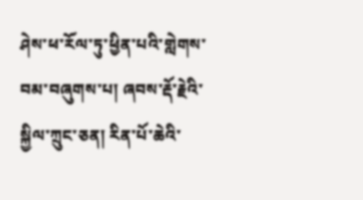ཤེས་ཕ་རོལ་ཏུ་ཕྱིན་པའི་གླེགས་བམ་བཞུགས་པ། ཞབས་རྡོ་རྗེའི་སྐྱིལ་ཀྲུང་ཅན། རིན་པོ་ཆེའི་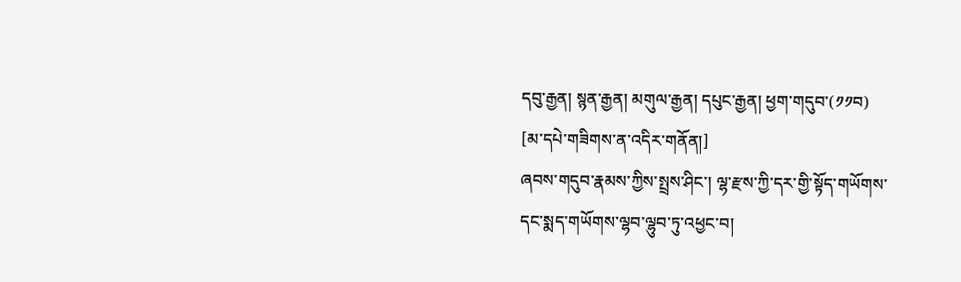དབུ་རྒྱན། སྙན་རྒྱན། མགུལ་རྒྱན། དཔུང་རྒྱན། ཕྱག་གདུབ་(༡༡བ)
[མ་དཔེ་གཟིགས་ན་འདིར་གནོན།]
ཞབས་གདུབ་རྣམས་ཀྱིས་སྤྲས་ཤིང་། ལྷ་རྫས་ཀྱི་དར་གྱི་སྟོད་གཡོགས་དང་སྨད་གཡོགས་ལྷབ་ལྷུབ་ཏུ་འཕྱང་བ།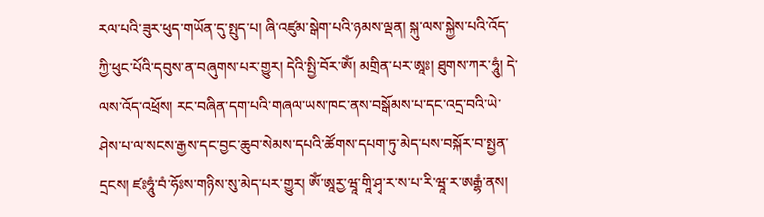རལ་པའི་ཟུར་ཕུད་གཡོན་དུ་སྤུད་པ། ཞི་འཛུམ་སྒེག་པའི་ཉམས་ལྡན། སྐུ་ལས་སྐྱེས་པའི་འོད་ཀྱི་ཕུང་པོའི་དབུས་ན་བཞུགས་པར་གྱུར། དེའི་སྤྱི་བོར་ཨོཾ། མགྲིན་པར་ཨཱཿ། ཐུགས་ཀར་ཧཱུཾ། དེ་ལས་འོད་འཕྲོས། རང་བཞིན་དག་པའི་གཞལ་ཡས་ཁང་ནས་བསྒོམས་པ་དང་འདྲ་བའི་ཡེ་ཤེས་པ་ལ་སངས་རྒྱས་དང་བྱང་ཆུབ་སེམས་དཔའི་ཚོགས་དཔག་ཏུ་མེད་པས་བསྐོར་བ་སྤྱན་དྲངས། ཛཿཧཱུཾ་བཾ་ཧོཿས་གཉིས་སུ་མེད་པར་གྱུར། ཨོཾ་ཨཱརྱ་ཝཱ་གཱི་ཤྭ་ར་ས་པ་རི་ཝཱ་ར་ཨརྒྷཾ་ནས།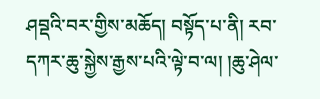ཤབྡའི་བར་གྱིས་མཆོད། བསྟོད་པ་ནི། རབ་དཀར་ཆུ་སྐྱེས་རྒྱས་པའི་ལྟེ་བ་ལ། །ཆུ་ཤེལ་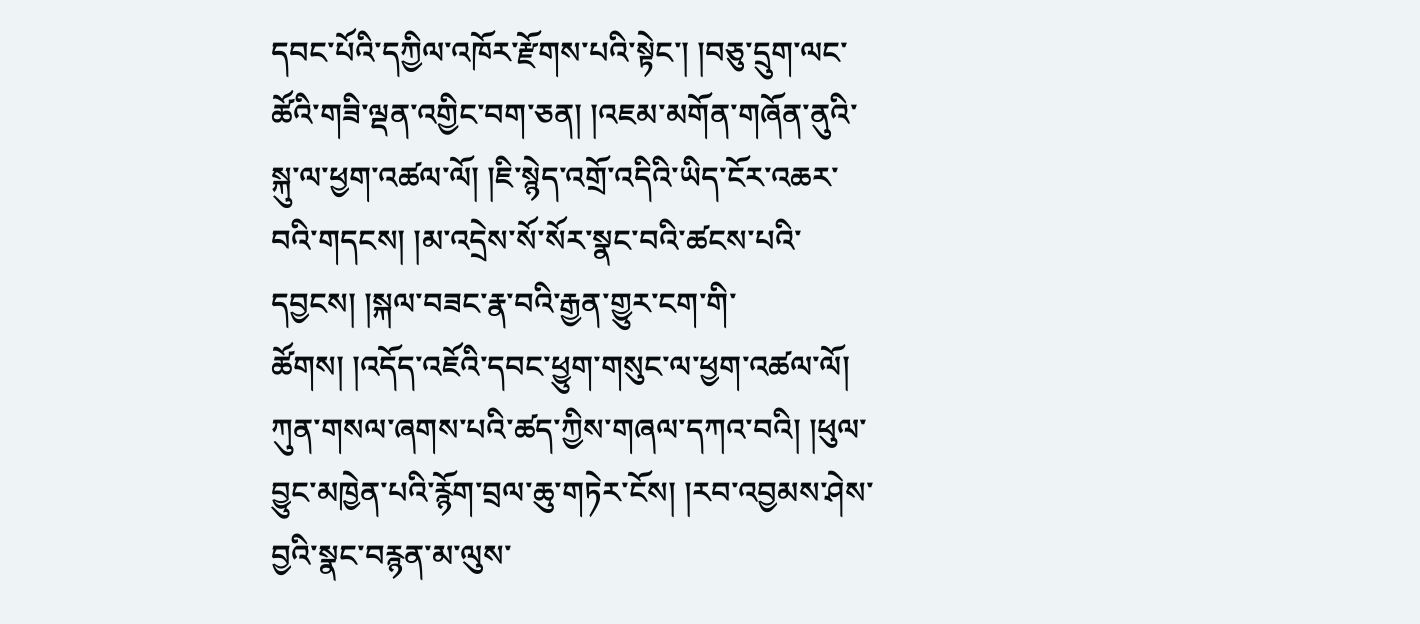དབང་པོའི་དཀྱིལ་འཁོར་རྫོགས་པའི་སྟེང་། །བཅུ་དྲུག་ལང་ཚོའི་གཟི་ལྡན་འགྱིང་བག་ཅན། །འཇམ་མགོན་གཞོན་ནུའི་སྐུ་ལ་ཕྱག་འཚལ་ལོ། །ཇི་སྙེད་འགྲོ་འདིའི་ཡིད་ངོར་འཆར་བའི་གདངས། །མ་འདྲེས་སོ་སོར་སྣང་བའི་ཚངས་པའི་དབྱངས། །སྐལ་བཟང་རྣ་བའི་རྒྱན་གྱུར་ངག་གི་ཚོགས། །འདོད་འཇོའི་དབང་ཕྱུག་གསུང་ལ་ཕྱག་འཚལ་ལོ། ཀུན་གསལ་ཞགས་པའི་ཚད་ཀྱིས་གཞལ་དཀའ་བའི། །ཕུལ་བྱུང་མཁྱེན་པའི་རྙོག་བྲལ་ཆུ་གཏེར་ངོས། །རབ་འབྱམས་ཤེས་བྱའི་སྣང་བརྙན་མ་ལུས་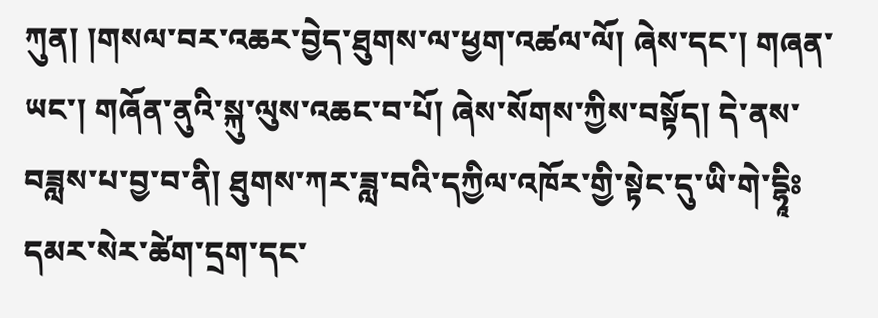ཀུན། །གསལ་བར་འཆར་བྱེད་ཐུགས་ལ་ཕྱག་འཚལ་ལོ། ཞེས་དང་། གཞན་ཡང་། གཞོན་ནུའི་སྐུ་ལུས་འཆང་བ་པོ། ཞེས་སོགས་ཀྱིས་བསྟོད། དེ་ནས་བཟླས་པ་བྱ་བ་ནི། ཐུགས་ཀར་ཟླ་བའི་དཀྱིལ་འཁོར་གྱི་སྟེང་དུ་ཡི་གེ་དྷཱིཿདམར་སེར་ཚེག་དྲག་དང་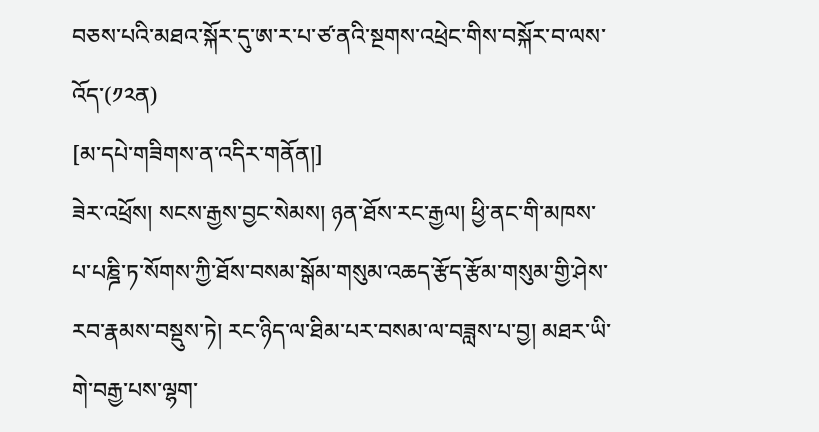བཅས་པའི་མཐའ་སྐོར་དུ་ཨ་ར་པ་ཙ་ནའི་སྔགས་འཕྲེང་གིས་བསྐོར་བ་ལས་འོད་(༡༢ན)
[མ་དཔེ་གཟིགས་ན་འདིར་གནོན།]
ཟེར་འཕྲོས། སངས་རྒྱས་བྱང་སེམས། ཉན་ཐོས་རང་རྒྱལ། ཕྱི་ནང་གི་མཁས་པ་པཎྜི་ཏ་སོགས་ཀྱི་ཐོས་བསམ་སྒོམ་གསུམ་འཆད་རྩོད་རྩོམ་གསུམ་གྱི་ཤེས་རབ་རྣམས་བསྡུས་ཏེ། རང་ཉིད་ལ་ཐིམ་པར་བསམ་ལ་བཟླས་པ་བྱ། མཐར་ཡི་གེ་བརྒྱ་པས་ལྷག་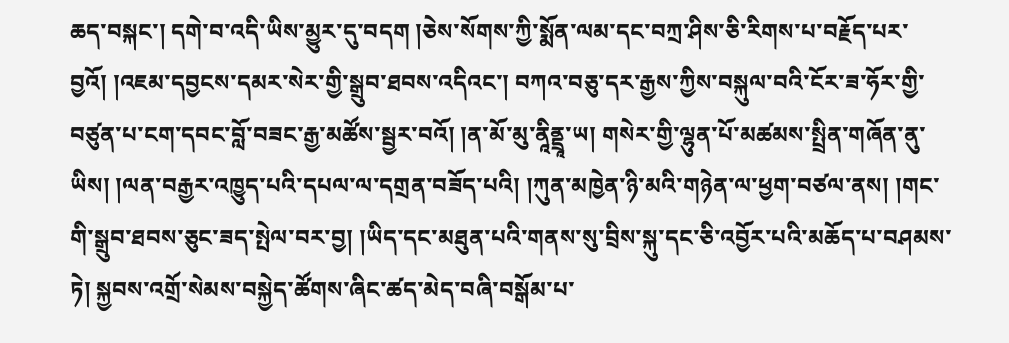ཆད་བསྐང་། དགེ་བ་འདི་ཡིས་མྱུར་དུ་བདག །ཅེས་སོགས་ཀྱི་སྨོན་ལམ་དང་བཀྲ་ཤིས་ཅི་རིགས་པ་བརྗོད་པར་བྱའོ། །འཇམ་དབྱངས་དམར་སེར་གྱི་སྒྲུབ་ཐབས་འདིའང་། བཀའ་བཅུ་དར་རྒྱས་ཀྱིས་བསྐུལ་བའི་ངོར་ཟ་ཧོར་གྱི་བཙུན་པ་ངག་དབང་བློ་བཟང་རྒྱ་མཚོས་སྦྱར་བའོ། །ན་མོ་མུ་ནཱིནྡྲཱ་ཡ། གསེར་གྱི་ལྷུན་པོ་མཚམས་སྤྲིན་གཞོན་ནུ་ཡིས། །ལན་བརྒྱར་འཁྱུད་པའི་དཔལ་ལ་དགྲན་བཟོད་པའི། །ཀུན་མཁྱེན་ཉི་མའི་གཉེན་ལ་ཕྱག་བཙལ་ནས། །གང་གི་སྒྲུབ་ཐབས་ཅུང་ཟད་སྤེལ་བར་བྱ། །ཡིད་དང་མཐུན་པའི་གནས་སུ་བྲིས་སྐུ་དང་ཅི་འབྱོར་པའི་མཆོད་པ་བཤམས་ཏེ། སྐྱབས་འགྲོ་སེམས་བསྐྱེད་ཚོགས་ཞིང་ཚད་མེད་བཞི་བསྒོམ་པ་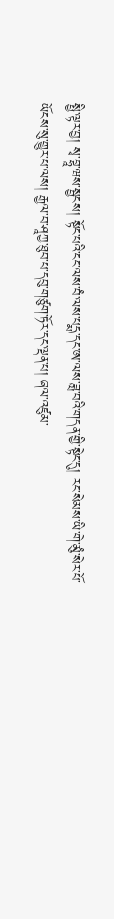སྤྱི་ལྟར་བྱ། སྭ་བྷཱ་ཝས་སྦྱངས། སྟོང་པའི་ངང་ལས་བཾ་ལས་པདྨ་དང་ཨ་ལས་ཟླ་བའི་གདན་གྱི་སྟེང་དུ། རང་སེམས་ཡི་གེ་མུཾ་སེར་པོ་ཡོངས་སུ་གྱུར་པ་ལས། རྒྱལ་བ་ཤཱཀྱ་ཐུབ་པ་དབུ་གཙུག་ཏོར་དང་ལྡན་པ། ཞལ་འཛུམ་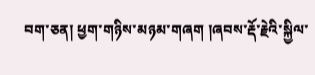བག་ཅན། ཕྱག་གཉིས་མཉམ་གཞག །ཞབས་རྡོ་རྗེའི་སྐྱིལ་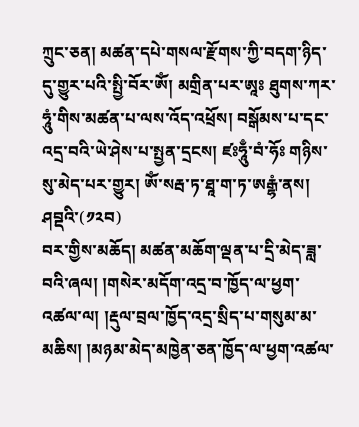ཀྲུང་ཅན། མཚན་དཔེ་གསལ་རྫོགས་ཀྱི་བདག་ཉིད་དུ་གྱུར་པའི་སྤྱི་བོར་ཨོཾ། མགྲིན་པར་ཨཱཿ ཐུགས་ཀར་ཧཱུཾ་གིས་མཚན་པ་ལས་འོད་འཕྲོས། བསྒོམས་པ་དང་འདྲ་བའི་ཡེ་ཤེས་པ་སྤྱན་དྲངས། ཛཿཧཱུྃ་བཾ་ཧོཿ གཉིས་སུ་མེད་པར་གྱུར། ཨོཾ་སརྦ་ཏ་ཐཱ་ག་ཏ་ཨརྒྷཾ་ནས། ཤབྡའི་(༡༢བ)
བར་གྱིས་མཆོད། མཚན་མཆོག་ལྡན་པ་དྲི་མེད་ཟླ་བའི་ཞལ། །གསེར་མདོག་འདྲ་བ་ཁྱོད་ལ་ཕྱག་འཚལ་ལ། །རྡུལ་བྲལ་ཁྱོད་འདྲ་སྲིད་པ་གསུམ་མ་མཆིས། །མཉམ་མེད་མཁྱེན་ཅན་ཁྱོད་ལ་ཕྱག་འཚལ་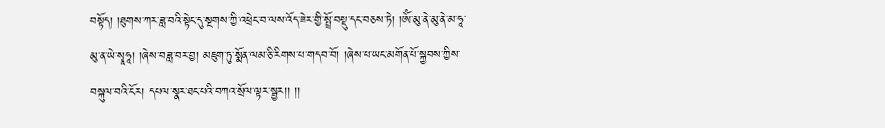བསྟོད། །ཐུགས་ཀར་ཟླ་བའི་སྟེང་དུ་སྔགས་ཀྱི་འཕྲེང་བ་ལས་འོད་ཟེར་གྱི་སྤྲོ་བསྡུ་དང་བཅས་ཏེ། །ཨོཾ་མུ་ནེ་མུ་ནེ་མ་ཧཱ་མུ་ན་ཡེ་སྭཱཧཱ། །ཞེས་བཟླ་བར་བྱ། མཇུག་ཏུ་སྨོན་ལམ་ཅི་རིགས་པ་གདབ་བོ། །ཞེས་པ་ཡང་མགོན་པོ་སྐྱབས་ཀྱིས་བསྐུལ་བའི་ངོར། དཔལ་སྣར་ཐང་པའི་བཀའ་སྲོལ་ལྟར་སྦྱར།། །།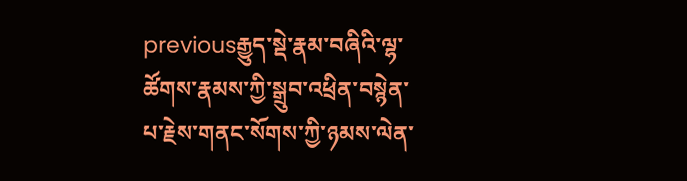previousརྒྱུད་སྡེ་རྣམ་བཞིའི་ལྷ་ཚོགས་རྣམས་ཀྱི་སྒྲུབ་འཕྲིན་བསྙེན་པ་རྗེས་གནང་སོགས་ཀྱི་ཉམས་ལེན་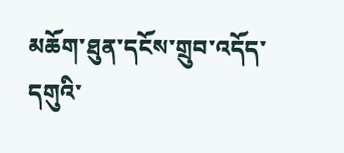མཆོག་ཐུན་དངོས་གྲུབ་འདོད་དགུའི་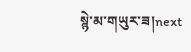སྙེ་མ་གཡུར་ཟ།next